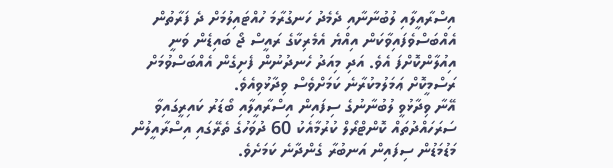އިސްރާއީލާއި ލުބުނާނާއި ދެމެދު ހަނގުރާމަ ހުއްޓައިލުމަށް ދެ ފަރާތުން އެއްބަސްވެފައިވާކަން އިއްޔެ އެމެރިކާގެ ރައީސް ޖޯ ބައިޑެން ވަނީ އިއުލާންކޮށްފަ އެވެ. އަދި މިއަދު ހެނދުނުން ފެށިގެން އެއްބަސްވުމަށް ރަސްމީކޮށް ޢަމަލުމކުރާނެ ކަމަށްވެސް ވިދާޅުވިއެވެ.
އޭނާ ވިދާޅުވީ ލުބުނާނުގެ ސިފައިން އިސްރާއީލާއި ބޯޑަރު ކައިރީގައިވާ ސަރަހައްދުތައް ކޮންޓްރޯލް ކުރުމާއެކު 60 ދުވަހުގެ ތެރޭގައި އިސްރާއީލުން މަޑުމަޑުން ސިފައިން އަނބުރާ ގެންދާނެ ކަމަށެވެ.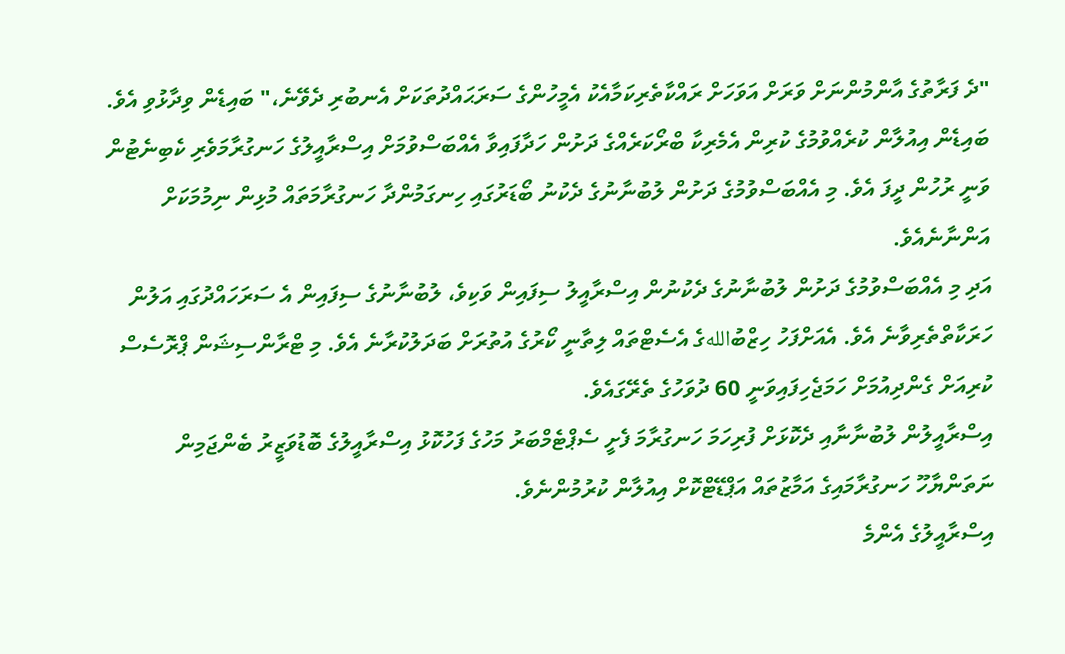"ދެ ފަރާތުގެ އާންމުންނަށް ވަރަށް އަވަހަށް ރައްކާތެރިކަމާއެކު އެމީހުންގެ ސަރަޙައްދުތަކަށް އެނބުރި ދެވޭނެ،" ބައިޑެން ވިދާޅުވި އެވެ.
ބައިޑެން އިއުލާން ކުރެއްވުމުގެ ކުރިން އެމެރިކާ ބްރޯކަރެއްގެ ދަށުން ހަދާފައިވާ އެއްބަސްވުމަށް އިސްރާއީލުގެ ހަނގުރާމަވެރި ކެބިނެޓުން ވަނީ ރުހުން ދީފަ އެވެ. މި އެއްބަސްވުމުގެ ދަށުން ލުބުނާނުގެ ދެކުނު ބޯޑަރުގައި ހިނގަމުންދާ ހަނގުރާމަތައް މުޅިން ނިމުމަކަށް އަންނާނެއެވެ.
އަދި މި އެއްބަސްވުމުގެ ދަށުން ލުބުނާނުގެ ދެކުނުން އިސްރާއީލު ސިފައިން ވަކިވެ، ލުބުނާނުގެ ސިފައިން އެ ސަރަހައްދުގައި އަލުން ހަރަކާތްތެރިވާނެ އެވެ. އެއަށްފަހު ހިޒްބުاللهގެ އެސެޓްތައް ލިތާނީ ކޯރުގެ އުތުރަށް ބަދަލުކުރާނެ އެވެ. މި ޓްރާންސިޝަން ޕްރޮސެސް ކުރިއަށް ގެންދިއުމަށް ހަމަޖެހިފައިވަނީ 60 ދުވަހުގެ ތެރޭގައެވެ.
އިސްރާއީލުން ލުބުނާނާއި ދެކޮޅަށް ފުރިހަމަ ހަނގުރާމަ ފެށީ ސެޕްޓެމްބަރު މަހުގެ ފަހުކޮޅު އިސްރާއީލުގެ ބޮޑުވަޒީރު ބެންޖަމިން ނަތަންޔާހޫ ހަނގުރާމައިގެ އަމާޒުތައް އަޕްޑޭޓްކޮށް އިއުލާން ކުރުމުންނެވެ.
އިސްރާއީލުގެ އެންމެ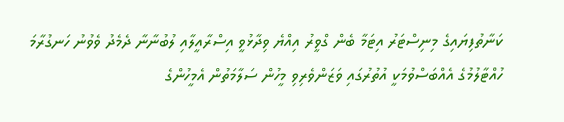ކަނާތުފިޔައިގެ މިނިސްޓަރު އިޓަމާ ބެން ގްވީރު އިއްޔެ ވިދާޅުވީ އިސްރާއީލާއި ލުބުނާނާ ދެމެދު ވެވުނު ހަނގުރާމަ ހުއްޓާލުމުގެ އެއްބަސްވުމަކީ އުތުރުގައި ވަޒަންވެރިވި މީހުން ސަލާމަތުން އެމީހުންގެ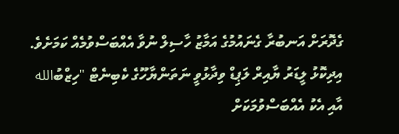ގެދޮރަށް އަނބުރާ ގެނައުމުގެ އަމާޒު ހާސިލް ނުވާ އެއްބަސްވުމެއް ކަމަށެވެ.
އިދިކޮޅު ލީޑަރު ޔާއިރް ލަޕިޑް ވިދާޅުވީ ނަތަންޔާހޫގެ ކެބިނެޓް "ހިޒްބުالله އާއި އެކު އެއްބަސްވުމަކަށް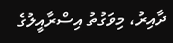ދާއިރު، މިވަގުތު އިސްރާއީލުގެ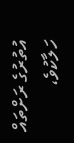އުތުރުގެ ރަށްތައް ހަލާކުވެ،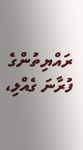ރައްޔިތުންގެ ފުރާނަ ގެއްލި،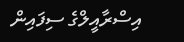އިސްރާއީލްގެ ސިފައިން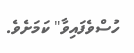ހުސްވެފައިވާ" ކަމަށެވެ.